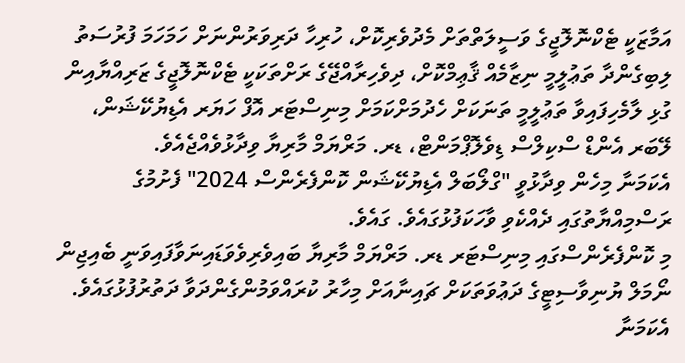އަމާޒަކީ ޓެކްނޮލޮޖީގެ ވަސީލަތްތަށް މެދުވެރިކޮށް، ހުރިހާ ދަރިވަރުންނަށް ހަމަހަމަ ފުރުސަތު ލިބިގެންދާ ތަޢުލީމީ ނިޒާމެއް ޤާޢިމްކޮށް، ދިވެހިރާއްޖޭގެ ރަށްތަކަކީ ޓެކްނޮލޮޖީގެ ޒަރިއްޔާއިން ގުޅި ލާމެހިފައިވާ ތަޢުލީމީ ތަނަކަށް ހެދުމަށްކަމަށް މިނިސްޓަރ އޮފް ހަޔަރ އެޑިޔުކޭޝަން، ލޭބަރ އެންޑް ސްކިލްސް ޑިވެލޮޕްމަންޓް، ޑރ. މަރްޔަމް މާރިޔާ ވިދާޅުވެއްޖެއެވެ.
އެކަމަނާ މިހެން ވިދާޅުވީ "ގްލޯބަލް އެޑިޔުކޭޝަން ކޮންފެރެންސް 2024" ފެށުމުގެ ރަސްމިއްޔާތުގައި ދެއްކެވި ވާހަކަފުޅުގައެވެ. ގައެވެ.
މި ކޮންފެރެންސްގައި މިނިސްޓަރ ޑރ. މަރްޔަމް މާރިޔާ ބައިވެރިވެވަޑައިނަވާފައިވަނީ ބެއިޖިން ނޯމަލް ޔުނިވާސިޓީގެ ދަޢުވަތަކަށް ޗައިނާއަށް މިހާރު ކުރައްވަމުންގެންދަވާ ދަތުރުފުޅުގައެވެ.
އެކަމަނާ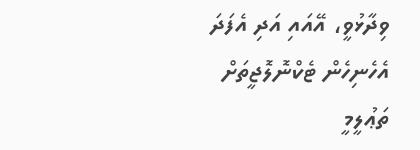ވިދާޅުވީ، އޭއައި އަދި އެފަދަ އެހެނިހެން ޓެކްނޮލޮޖީތަށް ތަޢުލީމީ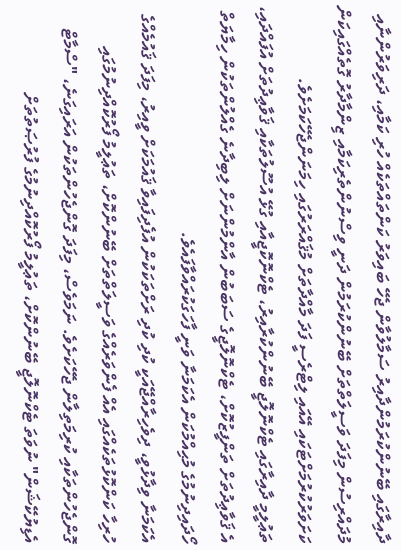ދާއިރާގައި ބޭނުންކުރަމުންދާއިރު ސަމާލުވާން ޖެހޭ ބައިވަރު ކަންތައްތަކެއް ހުރި ކަމާއި، ދަރިވަރުންނާއި މުދައްރިސުން މިފަދަ ވަސީލަތްތަށް ބޭނުންކުރަމުން ދަނީ ވިސްނުންތެރިކަމާއި ޒިންމާދާރު ގޮތެއްގައިކަން ކަށަވަރުކުރުމަށްޓަކައި އޭއައި ލިޓްރެސީ ފަދަ މާއްދާތަށް މުޤައްރަރުގައި ހިމަނަންޖެހޭކަމަށެވެ.
ތަޢުލީމީ ދާއިރާގައި ޓެކްނޮލޮޖީ ބޭނުންކުރާއިރު، ޓެކްނޮކޮޖީއާއި ގުޅޭ އުސޫލުތަކާއި ޤަވާޢިދުތަށް އުފައްދައި، އެ ޤަވާޢިދުތަށް ތަންފީޒުކޮށް، ޓެކްނޮލޮޖީގެ ސަބަބުން އާންމުންނަށް ލިބިދާނެ ގެއްލުންތަކުން ހިމާޔަތް ހޯދައިދިނުމުގެ މުޙިއްމުކަން އެކަމަނާ ވަނީ ފާހަގަކުރައްވާފައެވެ.
އެކަމަނާ ވިދާޅުވީ، ދިވެހިރާއްޖޭއަކީ ކުދި ކުދި ރަށްތަކަކުން އުފެދިފައިވާ ޤައުމަކަށް ވީއިރު، މިފަދަ ޤައުމެއްގެ ހުރިހާ ކަންކޮޅުތަކެއްގައި އެއް ފެންވަރެއްގެ ވަސީލަތްތަށް ބޭނުންކޮށް، ތަޢުލީމު ފޯރުކޮއްދިނުމުގައި ގޮންޖެހުންތަކާއި ކުރިމަތިލާން ޖެހޭކަށެވެ. ނަމަވެސް، މިފަދަ ގޮންޖެހުންތަކުން އަރައިގަނެ، "ސްމާޓް އެޑިޔުކޭޝަން" ނުވަތަ ޓެކްނޮލޮޖީ ބޭނުންކޮށް، ތަޢުލީމު ފޯރުކޮއްދިނުމުގެ ފުރުޞަތުތަށް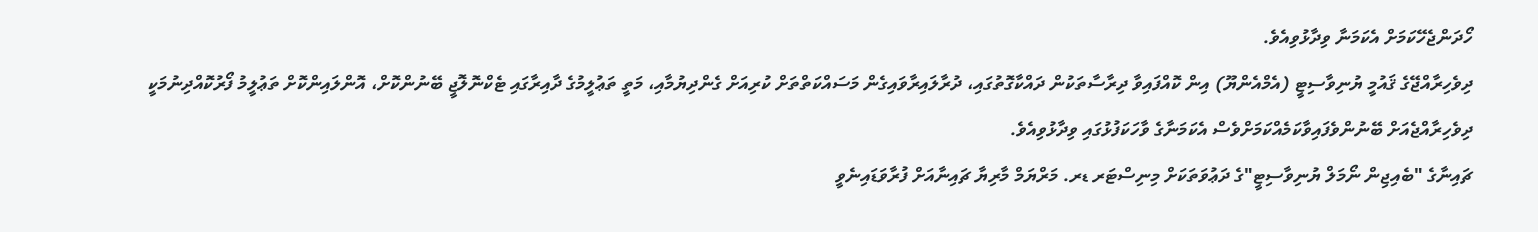ހޯދަންޖެހޭކަމަށް އެކަމަނާ ވިދާޅުވިއެވެ.
ދިވެހިރާއްޖޭގެ ޤައުމީ ޔުނިވާސިޓީ (އެމްއެންޔޫ) އިން ކޮއްފައިވާ ދިރާސާތަކުން ދައްކާގޮތުގައި، ދުރާލައިރާވައިގެން މަސައްކަތްތަށް ކުރިއަށް ގެންދިޔުމާއި، މަތީ ތަޢުލީމުގެ ދާއިރާގައި ޓެކްނޮލޮޖީ ބޭނުންކޮށް، އޮންލައިންކޮށް ތަޢުލީމު ފޯރުކޮއްދިނުމަކީ ދިވެހިރާއްޖެއަށް ބޭނުންވެފައިވާކަމެއްކަމަށްވެސް އެކަމަނާގެ ވާހަކަފުޅުގައި ވިދާޅުވިއެވެ.
ޗައިނާގެ "ބެއިޖިން ނޯމަލް ޔުނިވާސިޓީ"ގެ ދަޢުވަތަކަށް މިނިސްޓަރ ޑރ. މަރްޔަމް މާރިޔާ ޗައިނާއަށް ފުރާވަޑައިނެވީ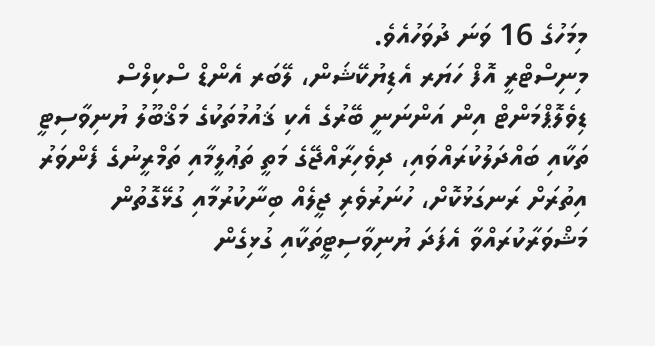މިމަހުގެ 16 ވަނަ ދުވަހުއެވެ.
މިނިސްޓްރީ އޮފް ހަޔަރ އެޑިޔުކޭޝަން، ލޭބަރ އެންޑް ސްކިލްސް ޑިވެލޮޕްމަންޓް އިން އަންނަނީ ބޭރުގެ އެކި ޤައުމުތަކުގެ މަޤްބޫލު ޔުނިވާސިޓީ ތަކާއި ބައްދަލުކުރައްވައި، ދިވެހިރާއްޖޭގެ މަތީ ތަޢުލީމާއި ތަމްރީނުގެ ފެންވަރު އިތުރަށް ރަނގަޅުކޮށް، ހުނަރުވެރި ޖީލެއް ބިނާކުރުމާއި ގުޅޭގޮތުން މަޝްވަރާކުރައްވާ އެފަދަ ޔުނިވާސިޓީތަކާއި ގުޅިގެން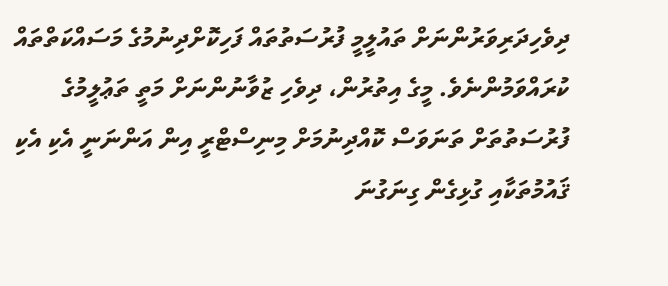ދިވެހިދަރިވަރުންނަށް ތައުލީމީ ފުރުސަތުތައް ފަހިކޮށްދިނުމުގެ މަސައްކަތްތައް ކުރައްވަމުންނެވެ. މީގެ އިތުރުން، ދިވެހި ޒުވާނުންނަށް މަތީ ތަޢުލީމުގެ ފުރުސަތުތަށް ތަނަވަސް ކޮއްދިނުމަށް މިނިސްޓްރީ އިން އަންނަނީ އެކި އެކި ޤައުމުތަކާއި ގުޅިގެން ގިނަގުނަ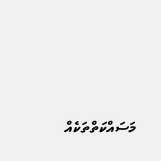މަސައްކަތްތަކެއް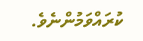ކުރައްވަމުންނެވެ.